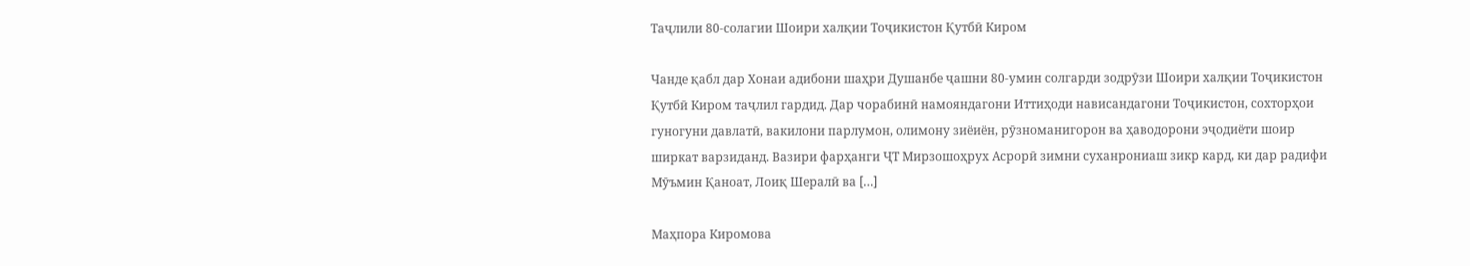Таҷлили 80-солагии Шоири халқии Тоҷикистон Қутбӣ Киром

Чанде қабл дар Хонаи адибони шаҳри Душанбе ҷашни 80-умин солгарди зодрӯзи Шоири халқии Тоҷикистон Қутбӣ Киром таҷлил гардид. Дар чорабинӣ намояндагони Иттиҳоди нависандагони Тоҷикистон, сохторҳои гуногуни давлатӣ, вакилони парлумон, олимону зиёиён, рӯзноманигорон ва ҳаводорони эҷодиёти шоир ширкат варзиданд. Вазири фарҳанги ҶТ Мирзошоҳрух Асрорӣ зимни суханрониаш зикр кард, ки дар радифи Мӯъмин Қаноат, Лоиқ Шералӣ ва […]

Маҳпора Киромова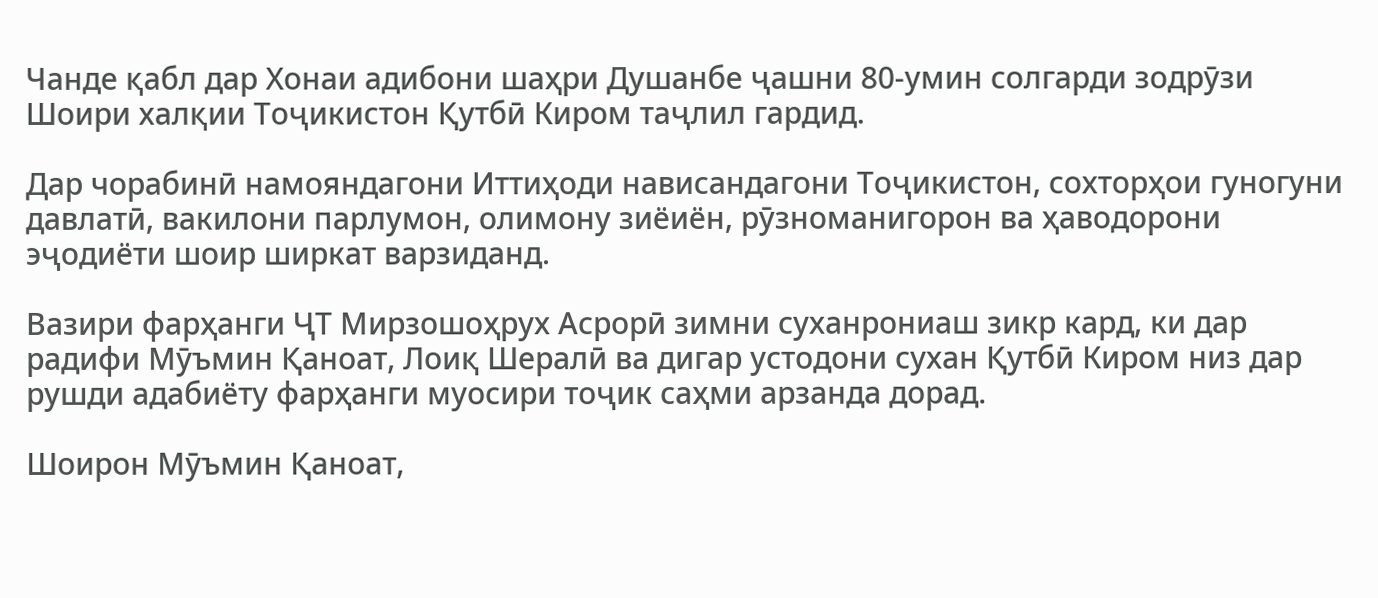Чанде қабл дар Хонаи адибони шаҳри Душанбе ҷашни 80-умин солгарди зодрӯзи Шоири халқии Тоҷикистон Қутбӣ Киром таҷлил гардид.

Дар чорабинӣ намояндагони Иттиҳоди нависандагони Тоҷикистон, сохторҳои гуногуни давлатӣ, вакилони парлумон, олимону зиёиён, рӯзноманигорон ва ҳаводорони эҷодиёти шоир ширкат варзиданд.

Вазири фарҳанги ҶТ Мирзошоҳрух Асрорӣ зимни суханрониаш зикр кард, ки дар радифи Мӯъмин Қаноат, Лоиқ Шералӣ ва дигар устодони сухан Қутбӣ Киром низ дар рушди адабиёту фарҳанги муосири тоҷик саҳми арзанда дорад.

Шоирон Мӯъмин Қаноат,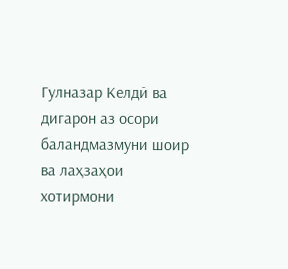Гулназар Келдӣ ва дигарон аз осори баландмазмуни шоир ва лаҳзаҳои хотирмони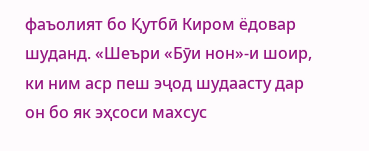фаъолият бо Қутбӣ Киром ёдовар шуданд. «Шеъри «Бӯи нон»-и шоир, ки ним аср пеш эҷод шудаасту дар он бо як эҳсоси махсус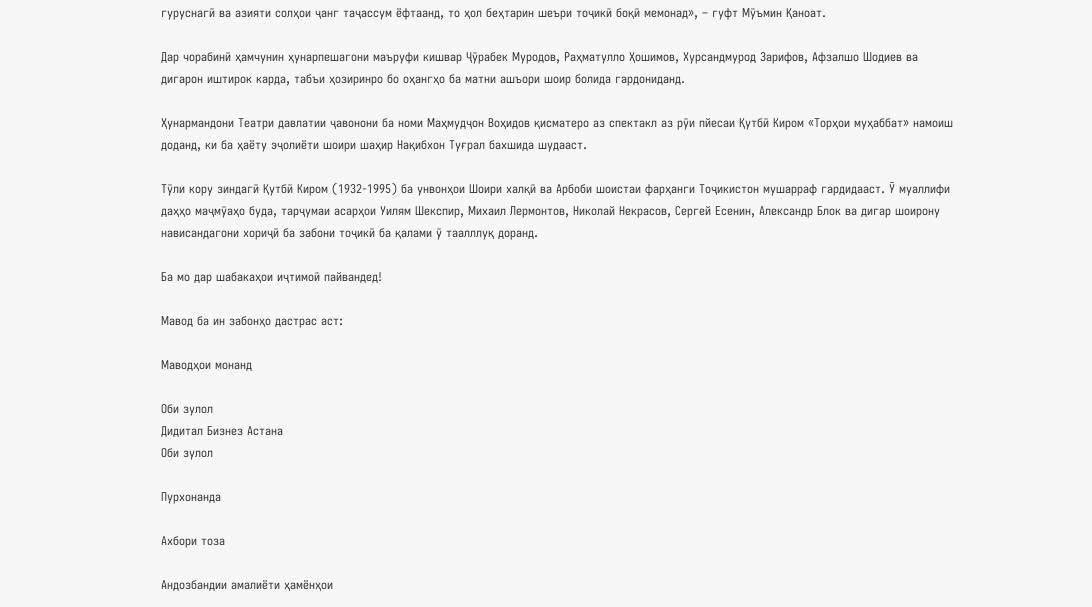гуруснагӣ ва азияти солҳои ҷанг таҷассум ёфтаанд, то ҳол беҳтарин шеъри тоҷикӣ боқӣ мемонад», – гуфт Мӯъмин Қаноат.

Дар чорабинӣ ҳамчунин ҳунарпешагони маъруфи кишвар Ҷӯрабек Муродов, Раҳматулло Ҳошимов, Хурсандмурод Зарифов, Афзалшо Шодиев ва дигарон иштирок карда, табъи ҳозиринро бо оҳангҳо ба матни ашъори шоир болида гардониданд.

Ҳунармандони Театри давлатии ҷавонони ба номи Маҳмудҷон Воҳидов қисматеро аз спектакл аз рӯи пйесаи Қутбӣ Киром «Торҳои муҳаббат» намоиш доданд, ки ба ҳаёту эҷолиёти шоири шаҳир Нақибхон Туғрал бахшида шудааст.

Тӯли кору зиндагӣ Қутбӣ Киром (1932-1995) ба унвонҳои Шоири халқӣ ва Арбоби шоистаи фарҳанги Тоҷикистон мушарраф гардидааст. Ӯ муаллифи даҳҳо маҷмӯаҳо буда, тарҷумаи асарҳои Уилям Шекспир, Михаил Лермонтов, Николай Некрасов, Сергей Есенин, Александр Блок ва дигар шоирону нависандагони хориҷӣ ба забони тоҷикӣ ба қалами ӯ таалллуқ доранд.

Ба мо дар шабакаҳои иҷтимоӣ пайвандед!

Мавод ба ин забонҳо дастрас аст:

Маводҳои монанд

Оби зулол
Дидитал Бизнез Астана
Оби зулол

Пурхонанда

Ахбори тоза

Андозбандии амалиёти ҳамёнҳои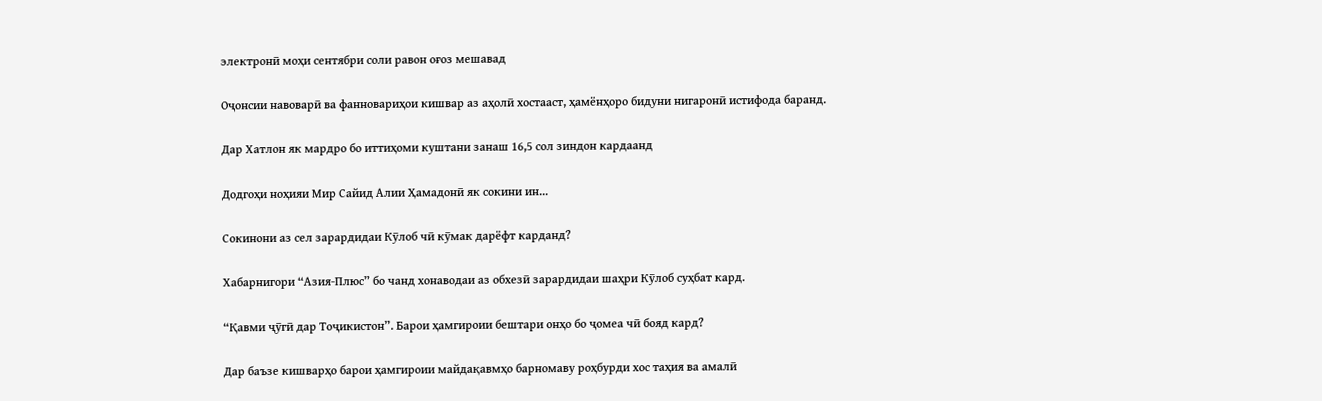электронӣ моҳи сентябри соли равон оғоз мешавад

Оҷонсии навоварӣ ва фанновариҳои кишвар аз аҳолӣ хостааст, ҳамёнҳоро бидуни нигаронӣ истифода баранд.

Дар Хатлон як мардро бо иттиҳоми куштани занаш 16,5 сол зиндон кардаанд

Додгоҳи ноҳияи Мир Сайид Алии Ҳамадонӣ як сокини ин...

Сокинони аз сел зарардидаи Кӯлоб чӣ кӯмак дарёфт карданд?

Хабарнигори “Азия-Плюс” бо чанд хонаводаи аз обхезӣ зарардидаи шаҳри Кӯлоб суҳбат кард.

“Қавми ҷӯгӣ дар Тоҷикистон”. Барои ҳамгироии бештари онҳо бо ҷомеа чӣ бояд кард?

Дар баъзе кишварҳо барои ҳамгироии майдақавмҳо барномаву роҳбурди хос таҳия ва амалӣ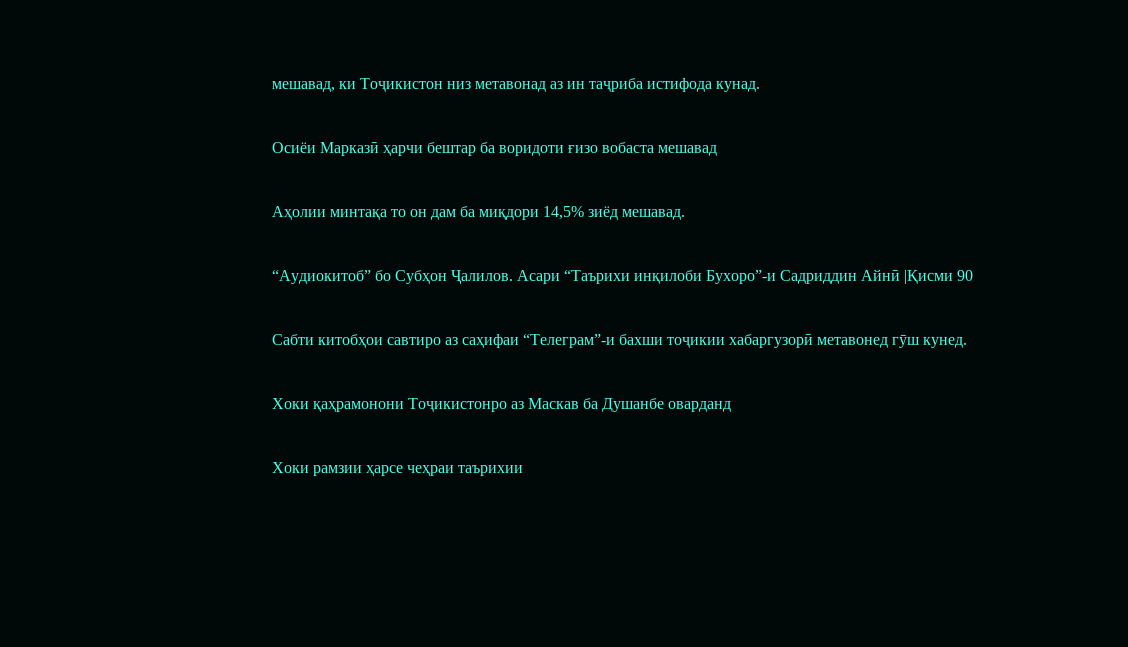мешавад, ки Тоҷикистон низ метавонад аз ин таҷриба истифода кунад.

Осиёи Марказӣ ҳарчи бештар ба воридоти ғизо вобаста мешавад

Аҳолии минтақа то он дам ба миқдори 14,5% зиёд мешавад.

“Аудиокитоб” бо Субҳон Ҷалилов. Асари “Таърихи инқилоби Бухоро”-и Садриддин Айнӣ |Қисми 90

Cабти китобҳои савтиро аз саҳифаи “Телеграм”-и бахши тоҷикии хабаргузорӣ метавонед гӯш кунед.

Хоки қаҳрамонони Тоҷикистонро аз Маскав ба Душанбе оварданд

Хоки рамзии ҳарсе чеҳраи таърихии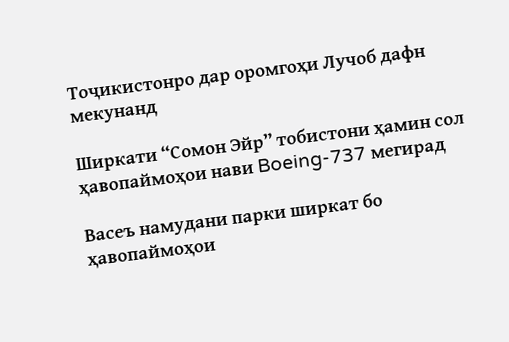Тоҷикистонро дар оромгоҳи Лучоб дафн мекунанд

Ширкати “Сомон Эйр” тобистони ҳамин сол ҳавопаймоҳои нави Boeing-737 мегирад

Васеъ намудани парки ширкат бо ҳавопаймоҳои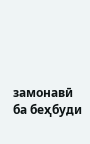замонавӣ ба беҳбуди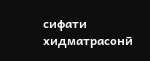сифати хидматрасонӣ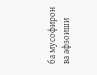ба мусофирон ва афзоиши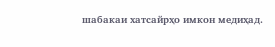шабакаи хатсайрҳо имкон медиҳад.